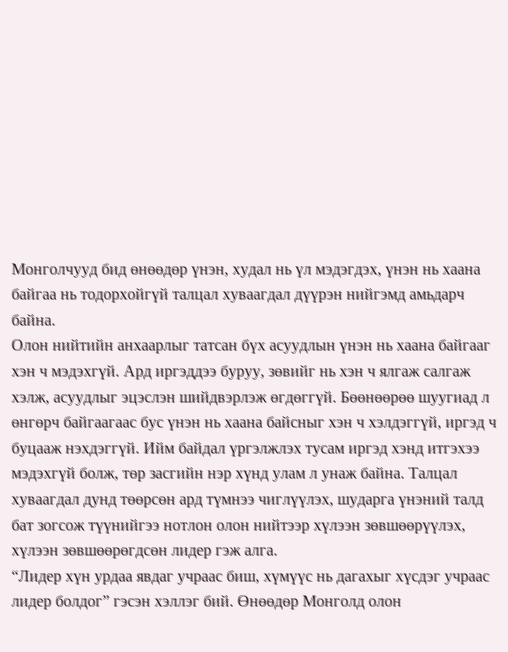Монголчууд бид өнөөдөр үнэн, худал нь үл мэдэгдэх, үнэн нь хаана байгаа нь тодорхойгүй талцал хуваагдал дүүрэн нийгэмд амьдарч байна.
Олон нийтийн анхаарлыг татсан бүх асуудлын үнэн нь хаана байгааг хэн ч мэдэхгүй. Ард иргэддээ буруу, зөвийг нь хэн ч ялгаж салгаж хэлж, асуудлыг эцэслэн шийдвэрлэж өгдөггүй. Бөөнөөрөө шуугиад л өнгөрч байгаагаас бус үнэн нь хаана байсныг хэн ч хэлдэггүй, иргэд ч буцааж нэхдэггүй. Ийм байдал үргэлжлэх тусам иргэд хэнд итгэхээ мэдэхгүй болж, төр засгийн нэр хүнд улам л унаж байна. Талцал хуваагдал дунд төөрсөн ард түмнээ чиглүүлэх, шударга үнэний талд бат зогсож түүнийгээ нотлон олон нийтээр хүлээн зөвшөөрүүлэх, хүлээн зөвшөөрөгдсөн лидер гэж алга.
“Лидер хүн урдаа явдаг учраас биш, хүмүүс нь дагахыг хүсдэг учраас лидер болдог” гэсэн хэллэг бий. Өнөөдөр Монголд олон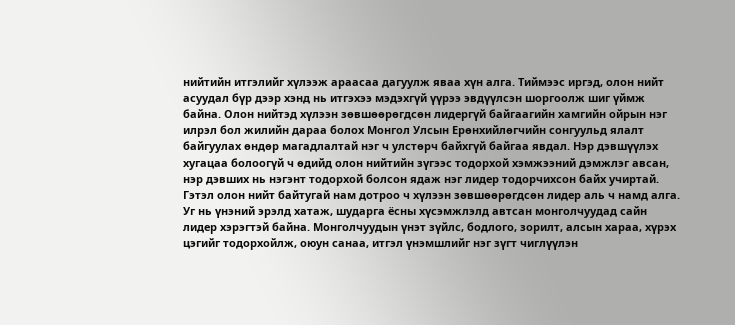нийтийн итгэлийг хүлээж араасаа дагуулж яваа хүн алга. Тиймээс иргэд, олон нийт асуудал бүр дээр хэнд нь итгэхээ мэдэхгүй үүрээ эвдүүлсэн шоргоолж шиг үймж байна. Олон нийтэд хүлээн зөвшөөрөгдсөн лидергүй байгаагийн хамгийн ойрын нэг илрэл бол жилийн дараа болох Монгол Улсын Ерөнхийлөгчийн сонгуульд ялалт байгуулах өндөр магадлалтай нэг ч улстөрч байхгүй байгаа явдал. Нэр дэвшүүлэх хугацаа болоогүй ч өдийд олон нийтийн зүгээс тодорхой хэмжээний дэмжлэг авсан, нэр дэвших нь нэгэнт тодорхой болсон ядаж нэг лидер тодорчихсон байх учиртай. Гэтэл олон нийт байтугай нам дотроо ч хүлээн зөвшөөрөгдсөн лидер аль ч намд алга. Уг нь үнэний эрэлд хатаж, шударга ёсны хүсэмжлэлд автсан монголчуудад сайн лидер хэрэгтэй байна. Монголчуудын үнэт зүйлс, бодлого, зорилт, алсын хараа, хүрэх цэгийг тодорхойлж, оюун санаа, итгэл үнэмшлийг нэг зүгт чиглүүлэн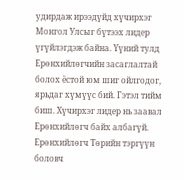удирдаж ирээдүйд хүчирхэг Монгол Улсыг бүтээх лидер үгүйлэгдэж байна. Үүний тулд Ерөнхийлөгчийн засаглалтай болох ёстой юм шиг ойлгодог, ярьдаг хүмүүс бий. Гэтэл тийм биш. Хүчирхэг лидер нь заавал Ерөнхийлөгч байх албагүй. Ерөнхийлөгч Төрийн тэргүүн боловч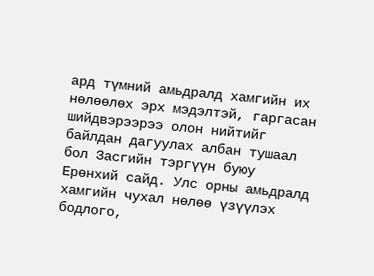ард түмний амьдралд хамгийн их нөлөөлөх эрх мэдэлтэй, гаргасан шийдвэрээрээ олон нийтийг байлдан дагуулах албан тушаал бол Засгийн тэргүүн буюу Ерөнхий сайд. Улс орны амьдралд хамгийн чухал нөлөө үзүүлэх бодлого,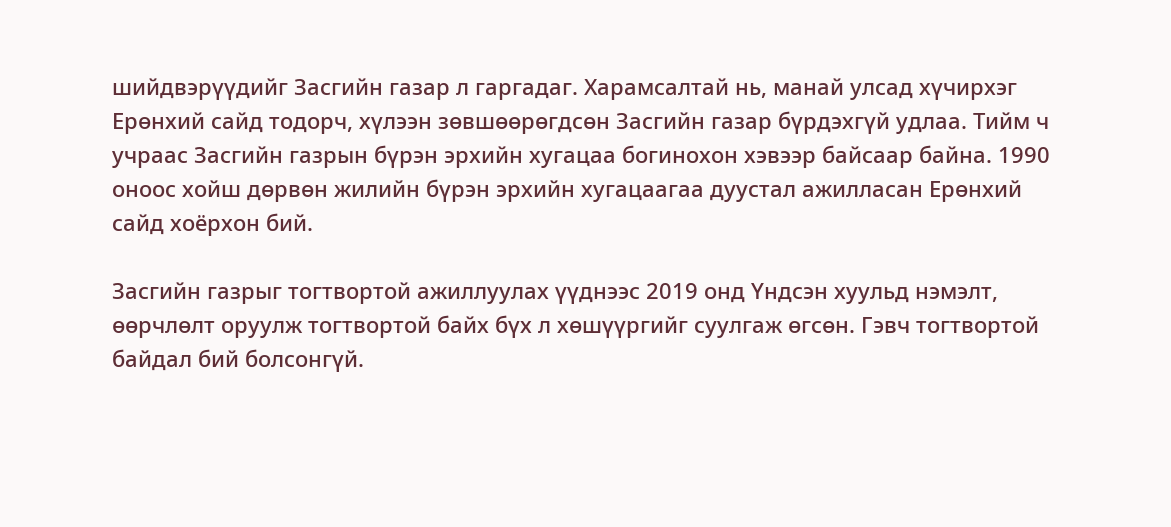шийдвэрүүдийг Засгийн газар л гаргадаг. Харамсалтай нь, манай улсад хүчирхэг Ерөнхий сайд тодорч, хүлээн зөвшөөрөгдсөн Засгийн газар бүрдэхгүй удлаа. Тийм ч учраас Засгийн газрын бүрэн эрхийн хугацаа богинохон хэвээр байсаар байна. 1990 оноос хойш дөрвөн жилийн бүрэн эрхийн хугацаагаа дуустал ажилласан Ерөнхий сайд хоёрхон бий.

Засгийн газрыг тогтвортой ажиллуулах үүднээс 2019 онд Үндсэн хуульд нэмэлт, өөрчлөлт оруулж тогтвортой байх бүх л хөшүүргийг суулгаж өгсөн. Гэвч тогтвортой байдал бий болсонгүй.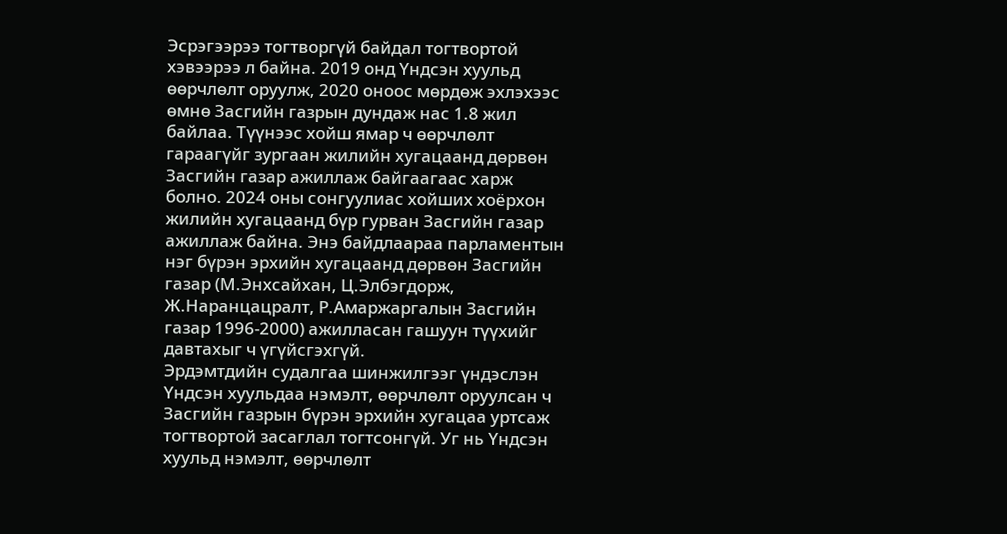Эсрэгээрээ тогтворгүй байдал тогтвортой хэвээрээ л байна. 2019 онд Үндсэн хуульд өөрчлөлт оруулж, 2020 оноос мөрдөж эхлэхээс өмнө Засгийн газрын дундаж нас 1.8 жил байлаа. Түүнээс хойш ямар ч өөрчлөлт гараагүйг зургаан жилийн хугацаанд дөрвөн Засгийн газар ажиллаж байгаагаас харж болно. 2024 оны сонгуулиас хойших хоёрхон жилийн хугацаанд бүр гурван Засгийн газар ажиллаж байна. Энэ байдлаараа парламентын нэг бүрэн эрхийн хугацаанд дөрвөн Засгийн газар (М.Энхсайхан, Ц.Элбэгдорж, Ж.Наранцацралт, Р.Амаржаргалын Засгийн газар 1996-2000) ажилласан гашуун түүхийг давтахыг ч үгүйсгэхгүй.
Эрдэмтдийн судалгаа шинжилгээг үндэслэн Үндсэн хуульдаа нэмэлт, өөрчлөлт оруулсан ч Засгийн газрын бүрэн эрхийн хугацаа уртсаж тогтвортой засаглал тогтсонгүй. Уг нь Үндсэн хуульд нэмэлт, өөрчлөлт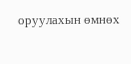оруулахын өмнөх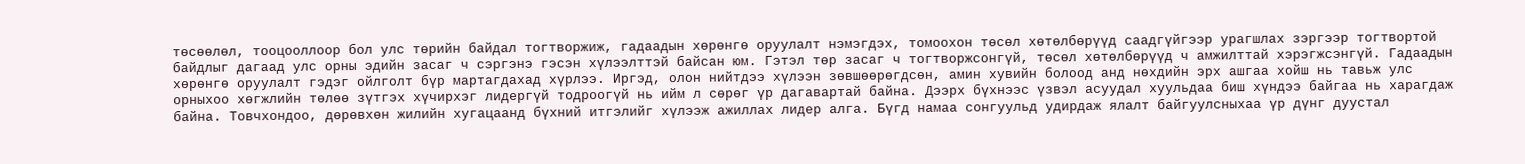төсөөлөл, тооцооллоор бол улс төрийн байдал тогтворжиж, гадаадын хөрөнгө оруулалт нэмэгдэх, томоохон төсөл хөтөлбөрүүд саадгүйгээр урагшлах зэргээр тогтвортой байдлыг дагаад улс орны эдийн засаг ч сэргэнэ гэсэн хүлээлттэй байсан юм. Гэтэл төр засаг ч тогтворжсонгүй, төсөл хөтөлбөрүүд ч амжилттай хэрэгжсэнгүй. Гадаадын хөрөнгө оруулалт гэдэг ойлголт бүр мартагдахад хүрлээ. Иргэд, олон нийтдээ хүлээн зөвшөөрөгдсөн, амин хувийн болоод анд нөхдийн эрх ашгаа хойш нь тавьж улс орныхоо хөгжлийн төлөө зүтгэх хүчирхэг лидергүй тодроогүй нь ийм л сөрөг үр дагавартай байна. Дээрх бүхнээс үзвэл асуудал хуульдаа биш хүндээ байгаа нь харагдаж байна. Товчхондоо, дөрөвхөн жилийн хугацаанд бүхний итгэлийг хүлээж ажиллах лидер алга. Бүгд намаа сонгуульд удирдаж ялалт байгуулсныхаа үр дүнг дуустал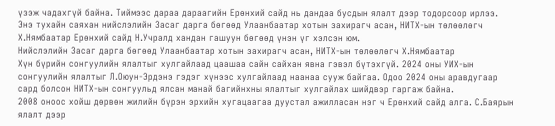үзэж чадахгүй байна. Тиймээс дараа дараагийн Ерөнхий сайд нь дандаа бусдын ялалт дээр тодорсоор ирлээ. Энэ тухайн саяхан нийслэлийн Засаг дарга бөгөөд Улаанбаатар хотын захирагч асан, НИТХ-ын төлөөлөгч Х.Нямбаатар Ерөнхий сайд Н.Учралд хандан гашуун бөгөөд үнэн үг хэлсэн юм.
Нийслэлийн Засаг дарга бөгөөд Улаанбаатар хотын захирагч асан, НИТХ-ын төлөөлөгч Х.Нямбаатар
Хүн бүрийн сонгуулийн ялалтыг хулгайлаад цаашаа сайн сайхан явна гэвэл бүтэхгүй. 2024 оны УИХ-ын сонгуулийн ялалтыг Л.Оюун-Эрдэнэ гэдэг хүнээс хулгайлаад наанаа сууж байгаа. Одоо 2024 оны аравдугаар сард болсон НИТХ-ын сонгуульд ялсан манай багийнхны ялалтыг хулгайлах шийдвэр гаргаж байна.
2008 оноос хойш дөрвөн жилийн бүрэн эрхийн хугацаагаа дуустал ажилласан нэг ч Ерөнхий сайд алга. С.Баярын ялалт дээр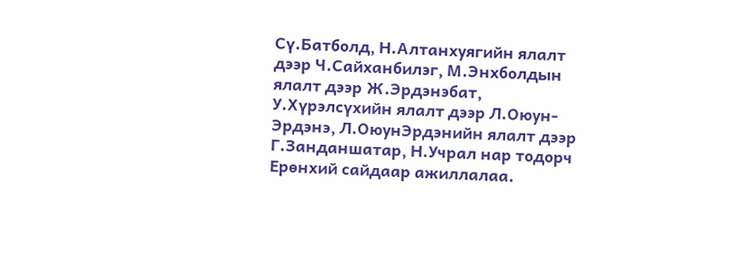Сү.Батболд, Н.Алтанхуягийн ялалт дээр Ч.Сайханбилэг, М.Энхболдын ялалт дээр Ж.Эрдэнэбат, У.Хүрэлсүхийн ялалт дээр Л.Оюун-Эрдэнэ, Л.ОюунЭрдэнийн ялалт дээр Г.Занданшатар, Н.Учрал нар тодорч Ерөнхий сайдаар ажиллалаа.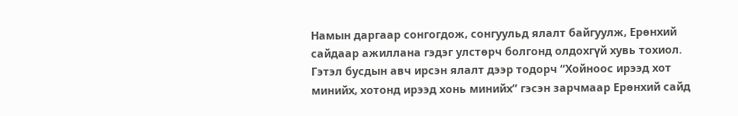Намын даргаар сонгогдож, сонгуульд ялалт байгуулж, Ерөнхий сайдаар ажиллана гэдэг улстөрч болгонд олдохгүй хувь тохиол. Гэтэл бусдын авч ирсэн ялалт дээр тодорч “Хойноос ирээд хот минийх, хотонд ирээд хонь минийх” гэсэн зарчмаар Ерөнхий сайд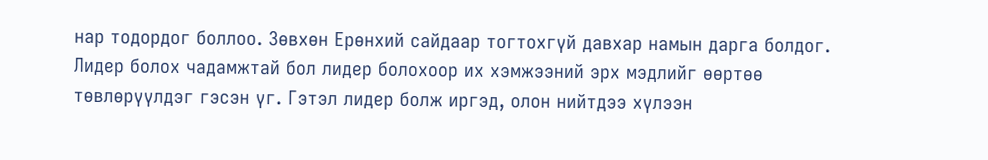нар тодордог боллоо. Зөвхөн Ерөнхий сайдаар тогтохгүй давхар намын дарга болдог. Лидер болох чадамжтай бол лидер болохоор их хэмжээний эрх мэдлийг өөртөө төвлөрүүлдэг гэсэн үг. Гэтэл лидер болж иргэд, олон нийтдээ хүлээн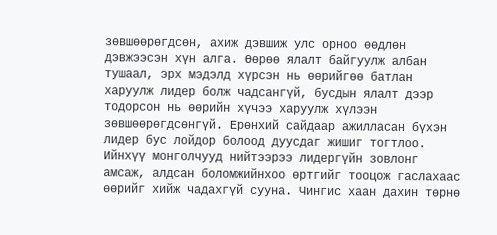зөвшөөрөгдсөн, ахиж дэвшиж улс орноо өөдлөн дэвжээсэн хүн алга. Өөрөө ялалт байгуулж албан тушаал, эрх мэдэлд хүрсэн нь өөрийгөө батлан харуулж лидер болж чадсангүй, бусдын ялалт дээр тодорсон нь өөрийн хүчээ харуулж хүлээн зөвшөөрөгдсөнгүй. Ерөнхий сайдаар ажилласан бүхэн лидер бус лойдор болоод дуусдаг жишиг тогтлоо. Ийнхүү монголчууд нийтээрээ лидергүйн зовлонг амсаж, алдсан боломжийнхоо өртгийг тооцож гаслахаас өөрийг хийж чадахгүй сууна. Чингис хаан дахин төрнө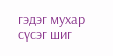гэдэг мухар сүсэг шиг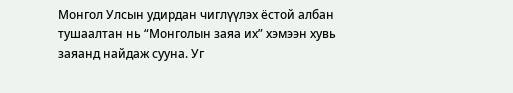Монгол Улсын удирдан чиглүүлэх ёстой албан тушаалтан нь “Монголын заяа их” хэмээн хувь заяанд найдаж сууна. Уг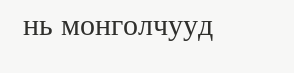нь монголчууд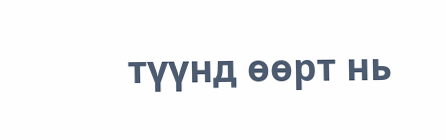түүнд өөрт нь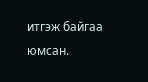итгэж байгаа юмсан.